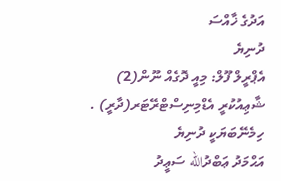އަދުގެ ޚާއްސަ
ދުނިޔެ
އެޕްރީލް ފޫލް: މިއީ ދޮގެއް ނޫން(2)
ޝާޢިއުކުރީ އެޑްމިނިސްޓްރޭޓަރ(ދާރީ) . ހިމެނޭބަޔަކީ ދުނިޔެ
އަޙްމަދު ޢަބްދުالله ސަޢީދު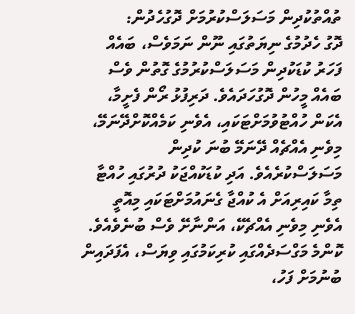ތުއްތުކުދިން މަސަލަސްކުރުމަށް ދޮގުހެދުން:
ދޮގު ހެދުމުގެ ނިޔަތުގައި ނޫން ނަމަވެސް، ބައެއް ފަހަރު ކުޑަކުދިން މަސަލަސްކުރުމުގެ ގޮތުން ވެސް ބައެއް މީހުން ދޮގުހަދައެވެ. ދަރިފުޅު ރޯން ފެށީމާ، އެކަން ހުއްޓުވުމަށްޓަކައި، އެވެނި ކަމެއްކޮށްދޭނަމޭ، މިވެނި އެއްޗެއް ދޭނަމޭ ބުނަ ކުދިން މަސަލަސްކުރެއެވެ. އަދި ކުޑަކުއްޖަކު ދުރުގައި ހުއްޓާ ތިމާ ކައިރިއަށް އެ ކުއްޖާ ގެނައުމަށްޓަކައި މިއޮތީ އެވެނި މިވެނި އެއްޗެކޭ، އަންނާށޭ ވެސް ބުނެވެއެވެ.
ކޮންމެ މަގްސަދެއްގައި ކުރިކަމުގައި ވިޔަސް، އެފަދައިން ބުނުމަށް ފަހު،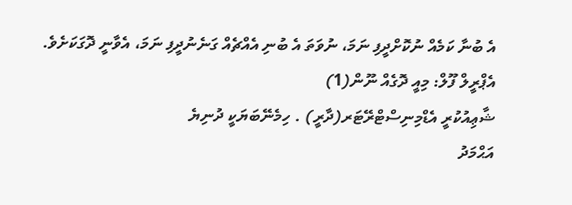އެ ބުނާ ކަމެއް ނުކޮށްދީފި ނަމަ، ނުވަތަ އެ ބުނި އެއްޗެއް ގަނެނުދީފި ނަމަ، އެވާނީ ދޮގަކަށެވެ.
އެޕްރީލް ފޫލް: މިއީ ދޮގެއް ނޫން(1)
ޝާޢިއުކުރީ އެޑްމިނިސްޓްރޭޓަރ(ދާރީ) . ހިމެނޭބަޔަކީ ދުނިޔެ
އަޙްމަދު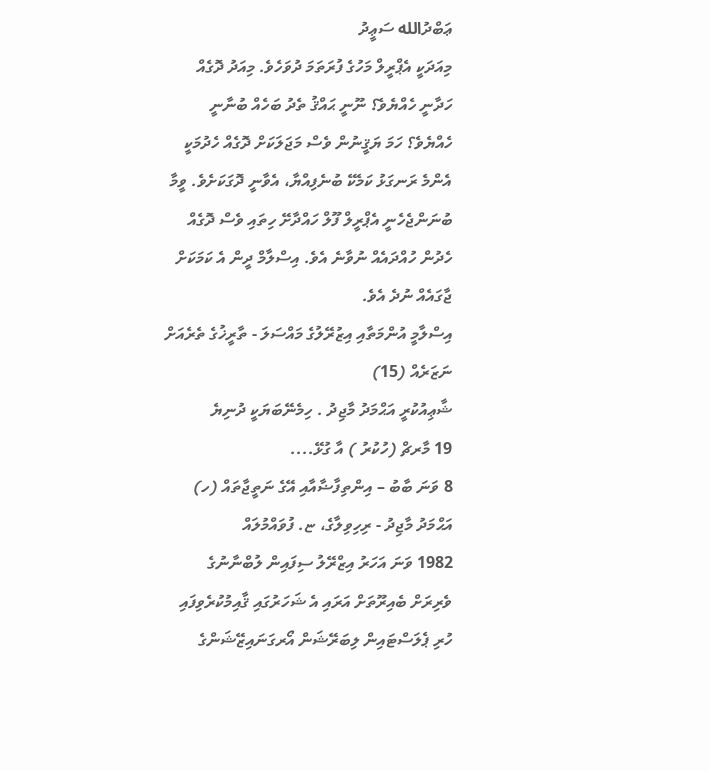ޢަބްދުالله ސަޢީދު
މިއަދަކީ އެޕްރީލް މަހުގެ ފުރަތަމަ ދުވަހެވެ. މިއަދު ދޮގެއް ހަދާނީ ހެއްޔެވެ؟ ނޫނީ ޙައްޤު ތެދު ބަހެއް ބުނާނީ ހެއްޔެވެ؟ ހަމަ ޔަޤީނުން ވެސް މަޖަލަކަށް ދޮގެއް ހެދުމަކީ އެންމެ ރަނގަޅު ކަމެކޭ ބުނެފިއްޔާ، އެވާނީ ދޮގަކަށެވެ. ވީމާ ބުނަންޖެހެނީ އެޕްރީލް ފޫލް ހައްދާށޭ ހިތައި ވެސް ދޮގެއް ހެދުން ހުއްދައެއް ނުވާނެ އެވެ. އިސްލާމް ދީން އެ ކަމަކަށް ޖާގައެއް ނުދެ އެވެ.
އިސްލާމީ އުންމަތާއި އިޒުރޭލުގެ މައްސަލަ - ތާރީޚުގެ ތެރެއަށް ނަޒަރެއް (15)
ޝާޢިއުކުރީ އަޙްމަދު މާޖިދު . ހިމެނޭބަޔަކީ ދުނިޔެ
19 މާރޗް (ހުކުރު ) އާ ގުޅޭ....
8 ވަނަ ބާބު – އިންތިފާޟާއާއި އޭގެ ނަތީޖާތައް (ހ)
އަޙްމަދު މާޖިދު - ރިހިވިލާގެ، ޏ. ފުވައްމުލައް
1982 ވަނަ އަހަރު އިޒްރޭލު ސިފައިން ލުބްނާނުގެ ވެރިރަށް ބެއިރޫތަށް އަރައި އެ ޝަހަރުގައި ޤާއިމުކުރެވިފައި ހުރި ޕެލަސްޓައިން ލިބަރޭޝަން އޯރގަނައިޒޭޝަންގެ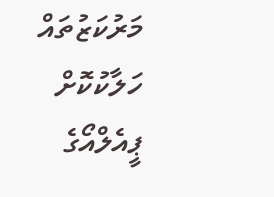މަރުކަޒުތައް ހަލާކުކޮށް ޕީއެލްއޯގެ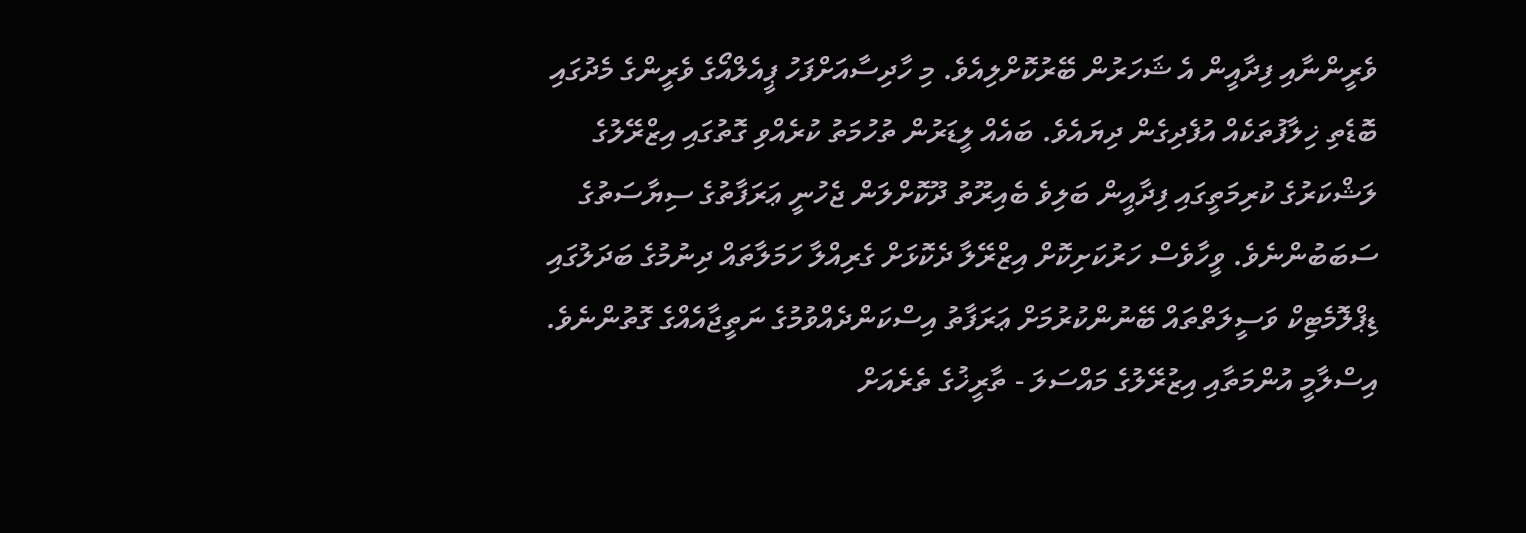ވެރީންނާއި ފިދާއީން އެ ޝަހަރުން ބޭރުކޮށްލިއެވެ. މި ހާދިސާއަށްފަހު ޕީއެލްއޯގެ ވެރީންގެ މެދުގައި ބޮޑެތި ޚިލާފުތަކެއް އުފެދިގެން ދިޔައެވެ. ބައެއް ލީޑަރުން ތުހުމަތު ކުރެއްވި ގޮތުގައި އިޒްރޭލުގެ ލަޝްކަރުގެ ކުރިމަތީގައި ފިދާއީން ބަލިވެ ބެއިރޫތު ދޫކޮށްލަން ޖެހުނީ ޢަރަފާތުގެ ސިޔާސަތުގެ ސަބަބުންނެވެ. ވީހާވެސް ހަރުކަށިކޮށް އިޒްރޭލާ ދެކޮޅަށް ގެރިއްލާ ހަމަލާތައް ދިނުމުގެ ބަދަލުގައި ޑިޕްލޮމެޓިކް ވަސީލަތްތައް ބޭނުންކުރުމަށް ޢަރަފާތު އިސްކަންދެއްވުމުގެ ނަތީޖާއެއްގެ ގޮތުންނެވެ.
އިސްލާމީ އުންމަތާއި އިޒުރޭލުގެ މައްސަލަ - ތާރީޚުގެ ތެރެއަށް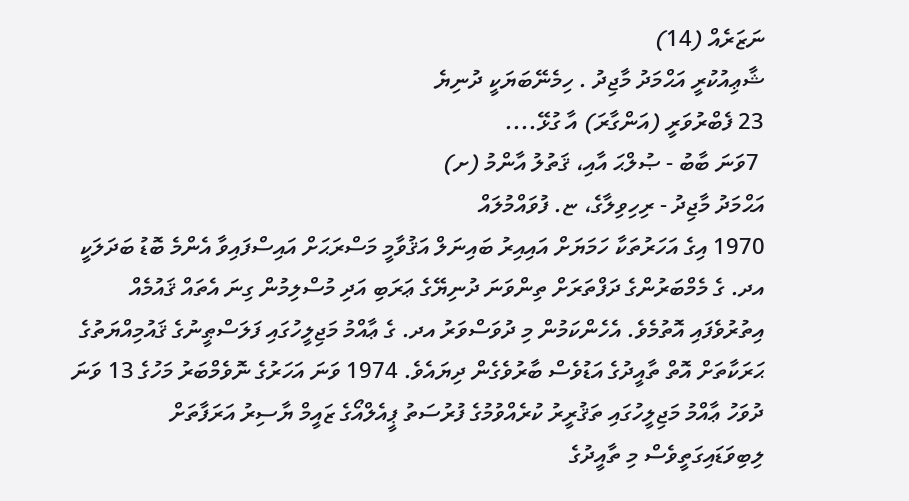ނަޒަރެއް (14)
ޝާޢިއުކުރީ އަޙްމަދު މާޖިދު . ހިމެނޭބަޔަކީ ދުނިޔެ
23 ފެބްރުވަރީ (އަންގާރަ) އާ ގުޅޭ....
 7ވަނަ ބާބު - ޞުލްޙަ އާއި، ޤަތުލު އާންމު (ށ)
އަޙްމަދު މާޖިދު - ރިހިވިލާގެ، ޏ. ފުވައްމުލައް
1970 އިގެ އަހަރުތަކާ ހަމަޔަށް އައިއިރު ބައިނަލް އަޤުވާމީ މަސްރަޙަށް އައިސްފައިވާ އެންމެ ބޮޑު ބަދަލަކީ އދ. ގެ މެމްބަރުންގެ ދަފްތަރަށް ތިންވަނަ ދުނިޔޭގެ ޢަރަބި އަދި މުސްލިމުން ގިނަ އެތައް ޤައުމެއް އިތުރުވެފައި އޮތުމެވެ. އެހެންކަމުން މި ދުވަސްވަރު އދ. ގެ ޢާއްމު މަޖިލީހުގައި ފަލަސްޠީނުގެ ޤައުމިއްޔަތުގެ ޙަރަކާތަށް އޮތް ތާއީދުގެ އަޑުވެސް ބާރުވެގެން ދިޔައެވެ. 1974 ވަނަ އަހަރުގެ ނޮވެމްބަރު މަހުގެ 13 ވަނަ ދުވަހު ޢާއްމު މަޖިލީހުގައި ތަޤުރީރު ކުރެއްވުމުގެ ފުރުސަތު ޕީއެލްއޯގެ ޒައީމް ޔާސިރު އަރަފާތަށް ލިބިވަޑައިގަތީވެސް މި ތާއީދުގެ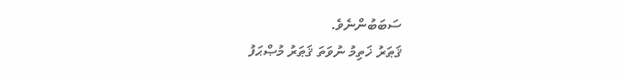ސަބަބުންނެވެ.
ޤަޠަރު ޚަތިމު ނުވަތަ ޤަޠަރު މުޞްޙަފު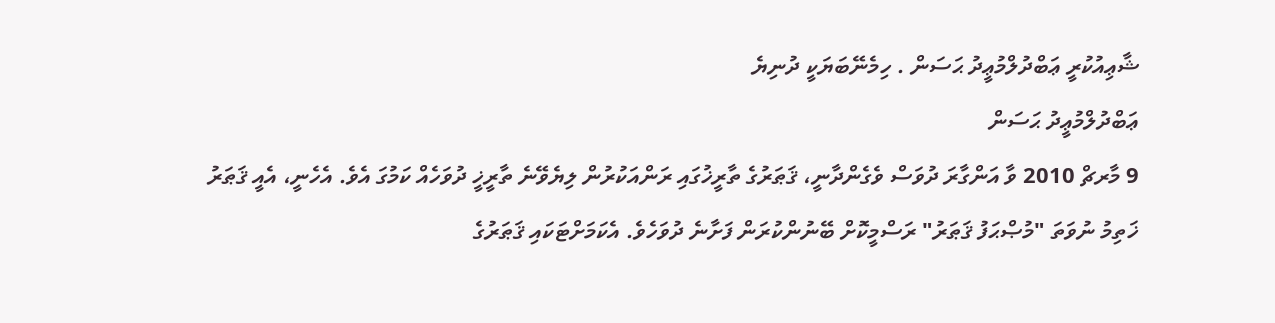ޝާޢިއުކުރީ ޢަބްދުލްމުޢީދު ޙަސަން . ހިމެނޭބަޔަކީ ދުނިޔެ
ޢަބްދުލްމުޢީދު ޙަސަން
9 މާރޗް 2010 ވާ އަންގާރަ ދުވަސް ވެގެންދާނީ، ޤަޠަރުގެ ތާރީޚުގައި ރަންއަކުރުން ލިޔެވޭނެ ތާރީޚީ ދުވަހެއް ކަމުގަ އެވެ. އެހެނީ، އެއީ ޤަޠަރު ޚަތިމު ނުވަތަ "މުޞްޙަފު ޤަޠަރު" ރަސްމީކޮށް ބޭނުންކުރަން ފަށާނެ ދުވަހެވެ. އެކަމަށްޓަކައި ޤަޠަރުގެ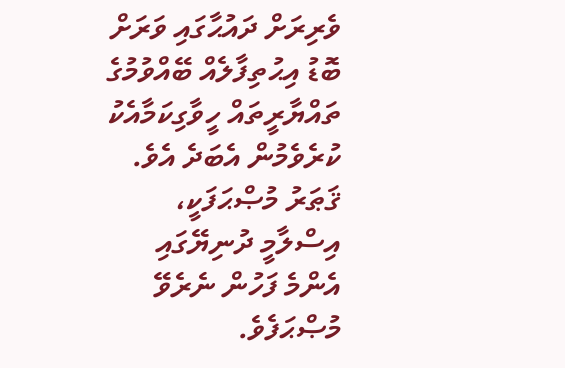ވެރިރަށް ދައުޙާގައި ވަރަށް ބޮޑު އިޙުތިފާލެއް ބޭއްވުމުގެ ތައްޔާރީތައް ހީވާގިކަމާއެކު ކުރެވެމުން އެބަދެ އެވެ. ޤަޠަރު މުޞްޙަފަކީ، އިސްލާމީ ދުނިޔޭގައި އެންމެ ފަހުން ނެރެވޭ މުޞްޙަފެވެ.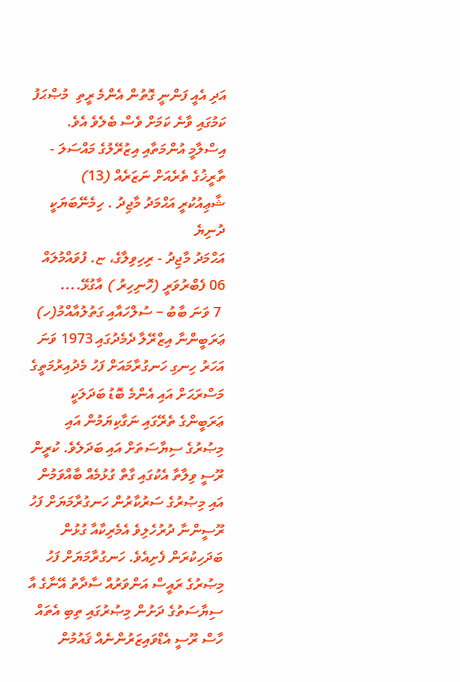އަދި އެއީ ފަންނީ ގޮތުން އެންމެ ރީތި  މުޞްޙަފު ކަމުގައި ވާނެ ކަމަށް ވެސް ބެލެވެ އެވެ.
އިސްލާމީ އުންމަތާއި އިޒުރޭލުގެ މައްސަލަ - ތާރީޚުގެ ތެރެއަށް ނަޒަރެއް (13)
ޝާޢިއުކުރީ އަޙްމަދު މާޖިދު . ހިމެނޭބަޔަކީ ދުނިޔެ
އަޙްމަދު މާޖިދު - ރިހިވިލާގެ، ޏ. ފުވައްމުލައް
06 ފެބްރުވަރީ (ހޮނިހިރު ) އާގުޅޭ....
 7 ވަނަ ބާބު – ސުލްހައާއި ގަތުލުއާއްމު(ހ)
ޢަރަބީންނާ އިޒްރޭލާ ދެމެދުގައި 1973 ވަނަ އަހަރު ހިނގި ހަނގުރާމައަށް ފަހު މެދުއިރުމަތީގެ މަސްރަޙަށް އައި އެންމެ ބޮޑު ބަދަލަކީ ޢަރަބީންގެ ތެރޭގައި ނަގާކިޔަމުން އައި މިޞުރުގެ ސިޔާސަތަށް އައި ބަދަލެވެ. ކުރީން ރޫސީ ވިލާތާ އެކުގައި ގާތް ގުޅުމެއް ބާއްވަމުން އައި މިޞުރުގެ ސަރުކާރުން ހަނގުރާމަޔަށް ފަހު ރޫސީންނާ ދުރުހެލިވެ އެމެރިކާއާ ގުޅުން ބަދަހިކުރަން ފެށިއެވެ. ހަނގުރާމަޔަށް ފަހު މިޞުރުގެ ރައީސް އަންވަރުއް ސާދާތު އޭނާގެ އާ ސިޔާސަތުގެ ދަށުން މިޞުރުގައި ތިބި އެތައް ހާސް ރޫސީ އެޑްވައިޒަރުންނެއް ޤައުމުން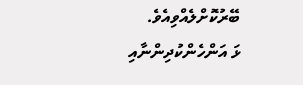ބޭރުކޮށްލެއްވިއެވެ.
ޅަ އަންހެންކުދިންނާއި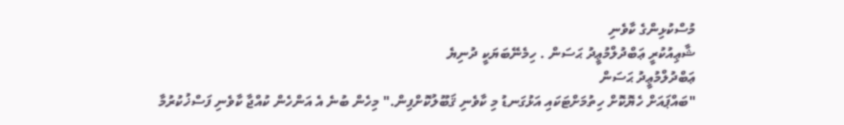މުސްކުޅިންގެ ކާވެނި
ޝާޢިއުކުރީ ޢަބްދުލްމުޢީދު ޙަސަން . ހިމެނޭބަޔަކީ ދުނިޔެ
ޢަބްދުލްމުޢީދު ޙަސަން
"ބައްޕައަށް ހެޔޮކޮށް ހިތުމަށްޓަކައި އަޅުގަނޑު މި ކާވެނި ޤަބޫލުކޮށްފިން." މިހެން ބުނެ އެ އަންހެން ކުއްޖާ ކާވެނި ފަސްޚުކުރުމާ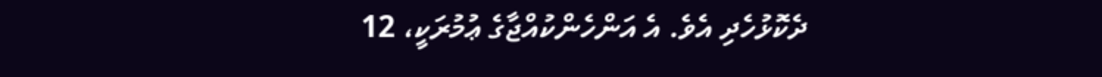ދެކޮޅުހެދި އެވެ. އެ އަންހެންކުއްޖާގެ ޢުމުރަކީ، 12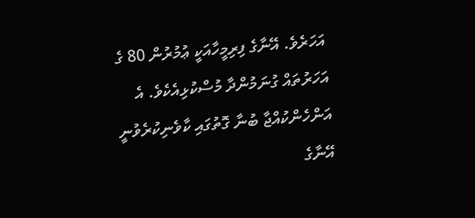އަހަރެވެ. އޭނާގެ ފިރިމީހާއަކީ ޢުމުރުން 80 ގެ އަހަރުތައް ގުނަމުންދާ މުސްކުޅިއެކެވެ. އެ އަންހެންކުއްޖާ ބުނާ ގޮތުގައި ކާވެނިކުރެވުނީ އޭނާގެ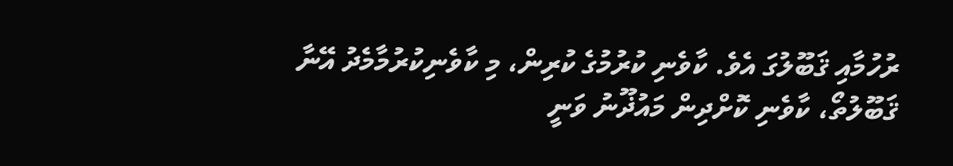ރުހުމާއި ޤަބޫލުގަ އެވެ. ކާވެނި ކުރުމުގެ ކުރިން، މި ކާވެނިކުރުމާމެދު އޭނާ ޤަބޫލުތޯ، ކާވެނި ކޮށްދިން މައުޛޫނު ވަނީ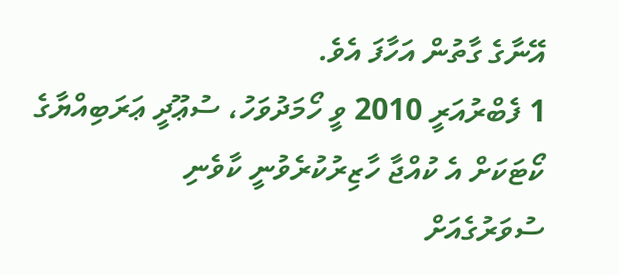އޭނާގެ ގާތުން އަހާފަ އެވެ.
1 ފެބްރުއަރީ 2010 ވީ ހޯމަދުވަހު، ސުޢޫދީ ޢަރަބިއްޔާގެ ކޯޓަކަށް އެ ކުއްޖާ ހާޒިރުކުރެވުނީ ކާވެނި
ސުވަރުގެއަށް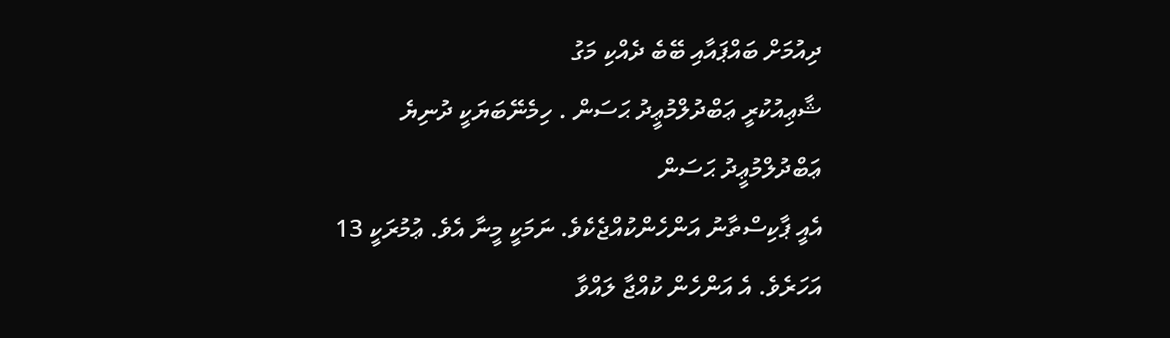ދިއުމަށް ބައްޕައާއި ބޭބެ ދެއްކި މަގު
ޝާޢިއުކުރީ ޢަބްދުލްމުޢީދު ޙަސަން . ހިމެނޭބަޔަކީ ދުނިޔެ
ޢަބްދުލްމުޢީދު ޙަސަން
އެއީ ޕާކިސްތާނު އަންހެންކުއްޖެކެވެ. ނަމަކީ މީނާ އެވެ. ޢުމުރަކީ 13 އަހަރެވެ. އެ އަންހެން ކުއްޖާ ލައްވާ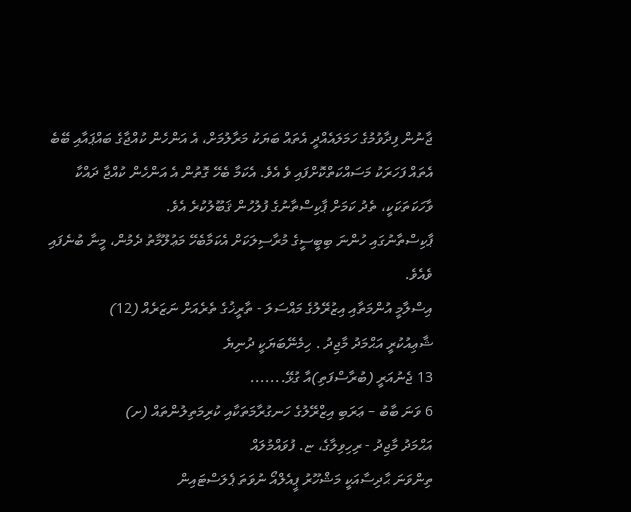ޖާނުން ފިދާވުމުގެ ހަމަލައެއްދީ އެތައް ބަޔަކު މަރާލުމަށް، އެ އަންހެން ކުއްޖާގެ ބައްޕައާއި ބޭބެ އެތައް ފަހަރަކު މަސައްކަތްކޮށްފައި ވެ އެވެ. އެކަމާ ބެހޭ ގޮތުން އެ އަންހެން ކުއްޖާ ދައްކާ ވާހަކަތަކަކީ، ތެދު ކަމަށް ޕާކިސްތާނުގެ ފުލުހުން ޤަބޫލުކުރެ އެވެ.
ޕާކިސްތާނުގައި ހުންނަ ބިބީސީގެ މުރާސިލަކަށް އެކަމާބެހޭ މަޢުލޫމާތު ދެމުން، މީނާ ބުނެފައި ވެއެވެ.
އިސްލާމީ އުންމަތާއި އިޒުރޭލުގެ މައްސަލަ - ތާރީޚުގެ ތެރެއަށް ނަޒަރެއް (12)
ޝާޢިއުކުރީ އަޙްމަދު މާޖިދު . ހިމެނޭބަޔަކީ ދުނިޔެ
13 ޖެނުއަރީ (ބުރާސްފަތި)އާ ގުޅޭ.......
6 ވަނަ ބާބު – ޢަރަބި އިޒްރޭލުގެ ހަނގުރާމަތަކާއި ކުރިމަތިލުންތައް (ށ)
އަޙްމަދު މާޖިދު - ރިހިވިލާގެ، ޏ. ފުވައްމުލައް
ތިންވަނަ ޙާދިސާއަކީ މަޝްހޫރު ޕީއެލްއޯ ނުވަތަ ޕެލަސްޓައިން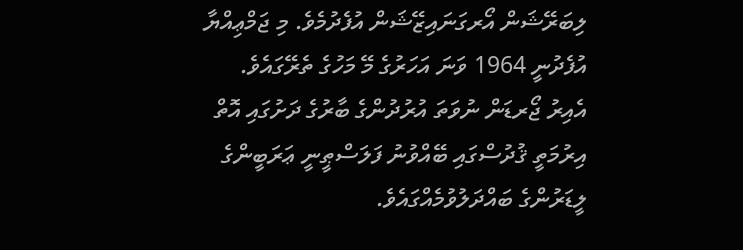ލިބަރޭޝަން އޯރގަނައިޒޭޝަން އުފެދުމެވެ. މި ޖަމްޢިއްޔާ އުފެދުނީ 1964 ވަނަ އަހަރުގެ މޭ މަހުގެ ތެރޭގައެވެ. އެއިރު ޖޯރޑަން ނުވަތަ އުރުދުންގެ ބާރުގެ ދަށުގައި އޮތް އިރުމަތީ ޤުދުސްގައި ބޭއްވުނު ފަލަސްޠީނީ ޢަރަބީންގެ ލީޑަރުންގެ ބައްދަލުވުމެއްގައެވެ.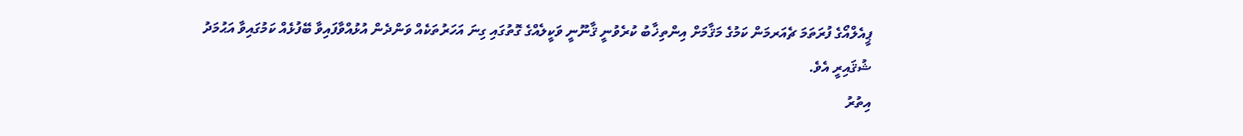ޕީއެލްއޯގެ ފުރަތަމަ ޗެއަރމަން ކަމުގެ މަޤާމަށް އިންތިޚާބު ކުރެވުނީ ޤާނޫނީ ވަކީލެއްގެ ގޮތުގައި ގިނަ އަހަރުތަކެއް ވަންދެން އުޅުއްވާފައިވާ ބޭފުޅެއް ކަމުގައިވާ އަޙުމަދު ޝުޤައިރީ އެވެ.
އިތުރު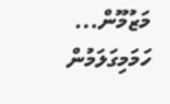މަޒުމޫން...
ހަމަމިގަލަމުން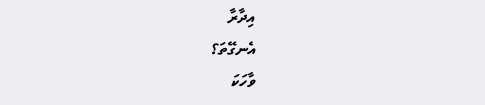އިދާރާ
އެނގޭތަ؟
ވާހަކަ